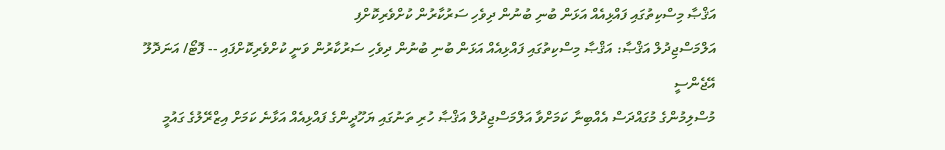އަޤްޞާ މިސްކިތުގައި ފައްޅިއެއް އަޅަން ބުނި ބުނުން ދިވެހި ސަރުކާރުން ކުށްވެރިކޮށްފި
އަލްމަސްޖިދުލް އަޤްޞާ: އަޤްޞާ މިސްކިތުގައި ފައްޅިއެއް އަޅަން ބުނި ބުނުން ދިވެހި ސަރުކާރުން ވަނީ ކުށްވެރިކޮށްފައި -- ފޮޓޯ/ އަނަދޮލޫ އޭޖެންސީ
މުސްލިމުންގެ މުގައްދަސް އެއްބިނާ ކަމަށްވާ އަލްމަސްޖިދުލް އަޤްޞާ ހުރި ތަނުގައި ޔަހޫދީންގެ ފައްޅިއެއް އަޅާނެ ކަމަށް އިޒްރޭލުގެ ގައުމީ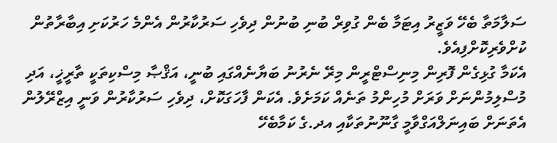ސަލާމަތާ ބެހޭ ވަޒީރު އިޓަމާ ބެން ގުވިރް ބުނި ބުނުން ދިވެހި ސަރުކާރުން އެންމެ ހަރުކަށި އިބާރާތުން ކުށްވެރިކޮށްފިއެވެ.
އެކަމާ ގުޅިގެން ފޮރިން މިނިސްޓްރީން މިރޭ ނެރުނު ބަޔާނެއްގައި ބުނީ، އަޤްޞާ މިސްކިތަކީ ތާރީޚީ، އަދި މުސްލިމުންނަށް ވަރަށް މުހިންމު ތަނެއް ކަމަށެވެ. އެކަން ފާހަގަކޮށް، ދިވެހި ސަރުކާރުން ވަނީ އިޒްރޭލުން އެތަނަށް ބައިނަލްއަގްވާމީ ގާނޫނުތަކާއި އދ.ގެ ކަމާބެހޭ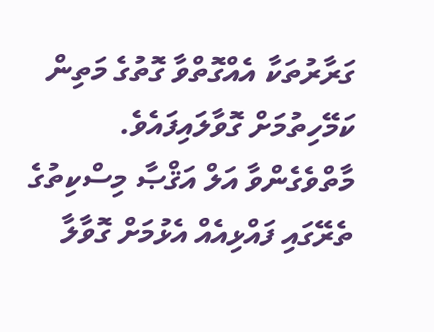ގަރާރުތަކާ އެއްގޮތްވާ ގޮތުގެ މަތިން ކަމޭހިތުމަށް ގޮވާލައިފައެވެ.
މާތްވެގެންވާ އަލް އަޤްޞާ މިސްކިތުގެ ތެރޭގައި ފައްޅިއެއް އެޅުމަށް ގޮވާލާ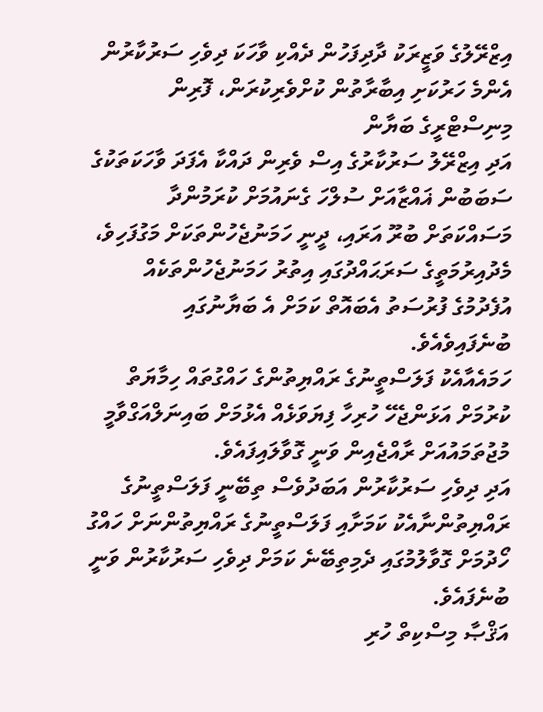އިޒްރޭލުގެ ވަޒީރަކު ދާދިފަހުން ދެއްކި ވާހަކަ ދިވެހި ސަރުކާރުން އެންމެ ހަރުކަށި އިބާރާތުން ކުށްވެރިކުރަން، ފޮރިން މިނިސްޓްރީގެ ބަޔާން
އަދި އިޒްރޭލު ސަރުކާރުގެ އިސް ވެރިން ދައްކާ އެފަދަ ވާހަކަތަކުގެ ސަބަބުން ޣައްޒާއަށް ސުލްހަ ގެނައުމަށް ކުރަމުންދާ މަސައްކަތަށް ބުރޫ އަރައި، ދީނީ ހަމަނުޖެހުންތަކަށް މަގުފަހިވެ، މެދުއިރުމަތީގެ ސަރަޙައްދުގައި އިތުރު ހަމަނުޖެހުންތަކެއް އުފެދުމުގެ ފުރުސަތު އެބައޮތް ކަމަށް އެ ބަޔާނުގައި ބުނެފައިވެއެވެ.
ހަމައެއާއެކު ފަލަސްތީނުގެ ރައްޔިތުންގެ ހައްގުތައް ހިމާޔަތް ކުރުމަށް އަޅަންޖެހޭ ހުރިހާ ފިޔަވަޅެއް އެޅުމަށް ބައިނަލްއަގްވާމީ މުޖުތަމައުއަށް ރާއްޖެއިން ވަނީ ގޮވާލައިފައެވެ.
އަދި ދިވެހި ސަރުކާރުން އަބަދުވެސް ތިބޭނީ ފަލަސްތީނުގެ ރައްޔިތުންނާއެކު ކަމަށާއި ފަލަސްތީނުގެ ރައްޔިތުންނަށް ހައްގު ހޯދުމަށް ގޮވާލުމުގައި ދެމިތިބޭނެ ކަމަށް ދިވެހި ސަރުކާރުން ވަނީ ބުނެފައެވެ.
އަޤްޞާ މިސްކިތް ހުރި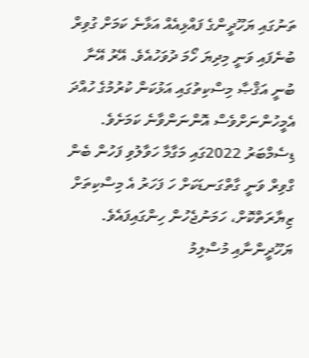ތަނުގައި ޔަހޫދީންގެ ފައްޅިއެއް އަޅާނެ ކަމަށް ގުވިރް ބުނެފައި ވަނީ މިދިޔަ ހޯމަ ދުވަހުއެވެ. އޭރު އޭނާ ބުނީ އަޤްޞާ މިސްކިތުގައި އަޅުކަން ކުރުމުގެ ހުއްދަ އެމީހުންނަށްވެސް އޮންނަންވާނެ ކަމަށެވެ.
ޑިސެމްބަރު 2022ގައި މަގާމާ ހަވާލުވި ފަހުން ބެން ގްވިރް ވަނީ ގާތްގަނޑަކަށް ހަ ފަހަރު އެ މިސްކިތަށް ޒިޔާރަތްކޮށް، ހަމަނުޖެހުން ހިންގައިފައެވެ.
ޔަހޫދީންނާއި މުސްލިމު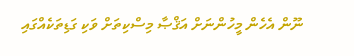ނޫން އެހެން މީހުންނަށް އަޤްޞާ މިސްކިތަށް ވަކި ގަޑިތަކެއްގައި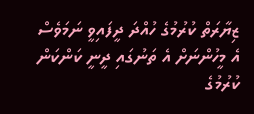ޒިޔާރަތް ކުރުމުގެ ހުއްދަ ދީފައިވީ ނަމަވެސް އެ މީހުންނަށް އެ ތަނުގައި ދީނީ ކަންކަން ކުރުމުގެ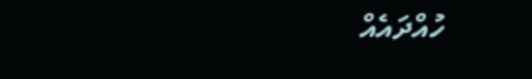ހުއްދައެއް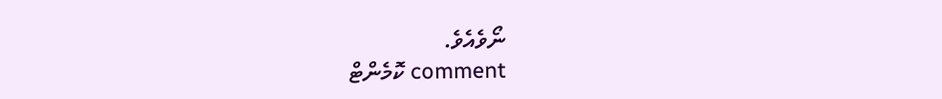ނޯވެއެވެ.
comment ކޮމެންޓް